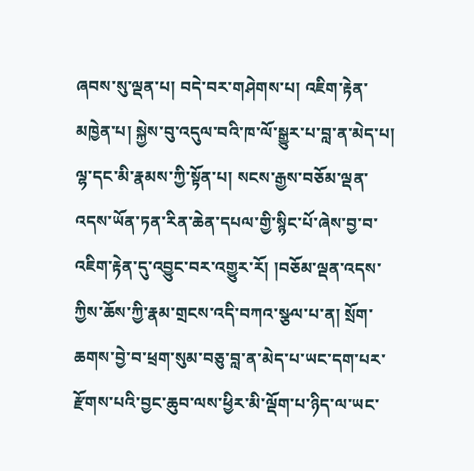ཞབས་སུ་ལྡན་པ། བདེ་བར་གཤེགས་པ། འཇིག་རྟེན་མཁྱེན་པ། སྐྱེས་བུ་འདུལ་བའི་ཁ་ལོ་སྒྱུར་པ་བླ་ན་མེད་པ། ལྷ་དང་མི་རྣམས་ཀྱི་སྟོན་པ། སངས་རྒྱས་བཅོམ་ལྡན་འདས་ཡོན་ཏན་རིན་ཆེན་དཔལ་གྱི་སྙིང་པོ་ཞེས་བྱ་བ་འཇིག་རྟེན་དུ་འབྱུང་བར་འགྱུར་རོ། །བཅོམ་ལྡན་འདས་ཀྱིས་ཆོས་ཀྱི་རྣམ་གྲངས་འདི་བཀའ་སྩལ་པ་ན། སྲོག་ཆགས་བྱེ་བ་ཕྲག་སུམ་བཅུ་བླ་ན་མེད་པ་ཡང་དག་པར་རྫོགས་པའི་བྱང་ཆུབ་ལས་ཕྱིར་མི་ལྡོག་པ་ཉིད་ལ་ཡང་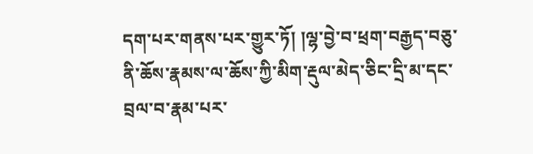དག་པར་གནས་པར་གྱུར་ཏོ། །ལྷ་བྱེ་བ་ཕྲག་བརྒྱད་བཅུ་ནི་ཆོས་རྣམས་ལ་ཆོས་ཀྱི་མིག་རྡུལ་མེད་ཅིང་དྲི་མ་དང་བྲལ་བ་རྣམ་པར་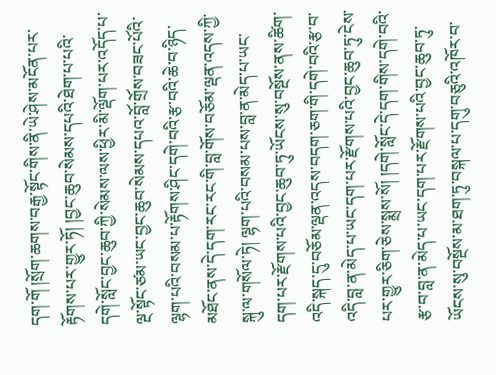དག་གོ །སྲོག་ཆགས་བརྒྱ་སྟོང་གིས་ནི་ཡེ་ཤེས་མངོན་པར་རྟོགས་པར་གྱུར་ཏོ། །བྱང་ཆུབ་སེམས་དཔའི་ཐེག་པ་པའི་དགེ་སློང་བྱང་ཆུབ་ཀྱི་སེམས་ལས་ཕྱིར་མི་ལྡོག་པར་འདོད་པ་ལྔ་སྟོང་ཙམ་ཡང་བྱང་ཆུབ་སེམས་དཔའ་བློ་གྲོས་བཟང་པོའི་ལྷག་པའི་བསམ་པ་རྟོགས་ཤིང་དགེ་བའི་རྩ་བའི་ཆེ་བ་ཉིད་མཐོང་ནས་དེ་དག་རང་རང་གི་བླ་གོས་བཅོམ་ལྡན་འདས་ཀྱི་སྐུ་ལ་གསོལ་ཏེ། ལྷག་པའི་བསམ་པས་བླ་ན་མེད་པ་ཡང་དག་པར་རྫོགས་པའི་བྱང་ཆུབ་ཏུ་ཡོངས་སུ་བསྔོས་ནས་ཚིག་འདི་སྐད་དུ་བཅོམ་ལྡན་འདས་བདག་ཅག་གི་དགེ་བའི་རྩ་བ་འདི་བླ་ན་མེད་པ་ཡང་དག་པར་རྫོགས་པའི་བྱང་ཆུབ་ཏུ་ངེས་པར་གྱུར་ཅིག་ཅེས་སྨྲས་སོ། །དགེ་སློང་དེ་དག་གིས་དགེ་བའི་རྩ་བ་བླ་ན་མེད་པ་ཡང་དག་པར་རྫོགས་པའི་བྱང་ཆུབ་ཏུ་ཡོངས་སུ་བསྔོས་མ་ཐག་ཏུ་བསྐལ་པ་དགུ་བཅུའི་འཁོར་བ་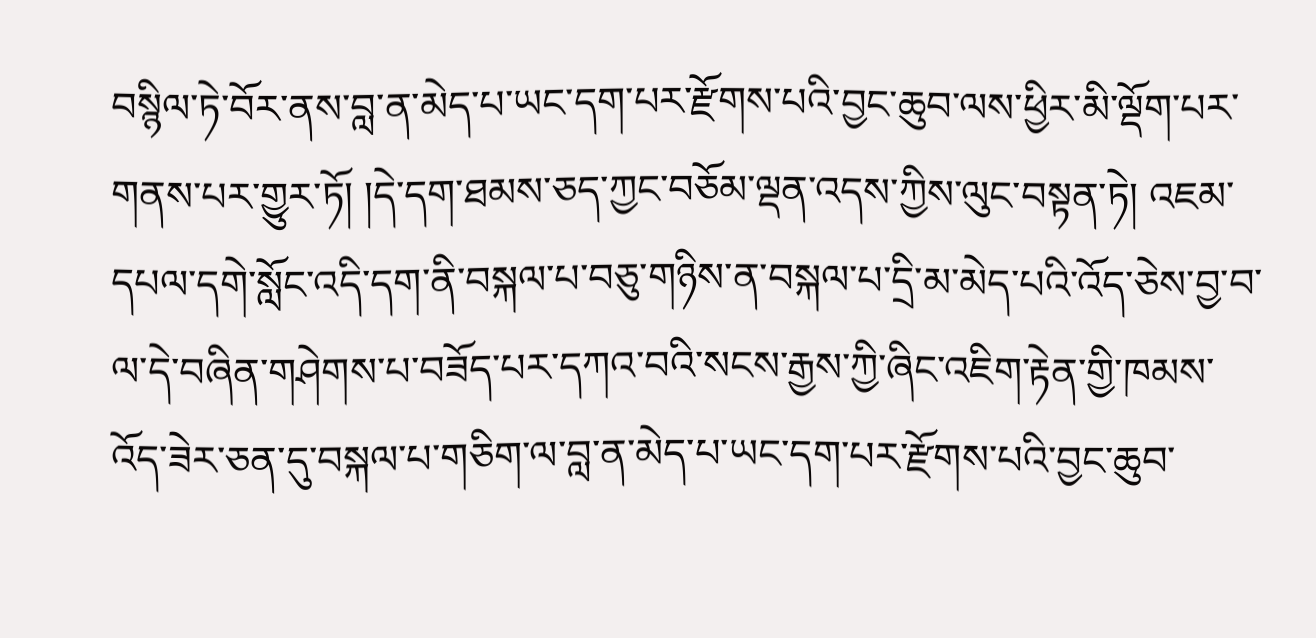བསྙིལ་ཏེ་བོར་ནས་བླ་ན་མེད་པ་ཡང་དག་པར་རྫོགས་པའི་བྱང་ཆུབ་ལས་ཕྱིར་མི་ལྡོག་པར་གནས་པར་གྱུར་ཏོ། །དེ་དག་ཐམས་ཅད་ཀྱང་བཅོམ་ལྡན་འདས་ཀྱིས་ལུང་བསྟན་ཏེ། འཇམ་དཔལ་དགེ་སློང་འདི་དག་ནི་བསྐལ་པ་བཅུ་གཉིས་ན་བསྐལ་པ་དྲི་མ་མེད་པའི་འོད་ཅེས་བྱ་བ་ལ་དེ་བཞིན་གཤེགས་པ་བཟོད་པར་དཀའ་བའི་སངས་རྒྱས་ཀྱི་ཞིང་འཇིག་རྟེན་གྱི་ཁམས་འོད་ཟེར་ཅན་དུ་བསྐལ་པ་གཅིག་ལ་བླ་ན་མེད་པ་ཡང་དག་པར་རྫོགས་པའི་བྱང་ཆུབ་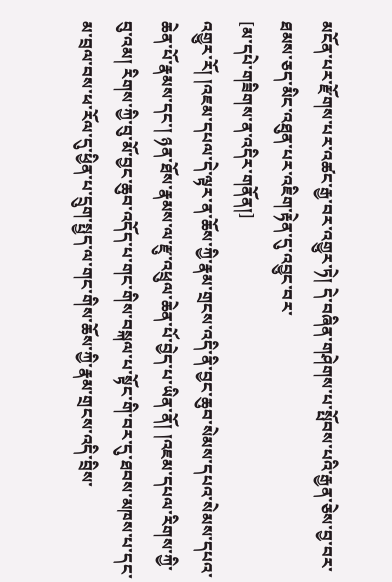མངོན་པར་རྫོགས་པར་འཚང་རྒྱ་བར་འགྱུར་ཏེ། དེ་བཞིན་གཤེགས་པ་སྤོབས་པའི་རྒྱན་ཅེས་བྱ་བར་ཐམས་ཅད་མིང་འཐུན་པར་འཇིག་རྟེན་དུ་འབྱུང་བར་
[མ་དཔེ་གཟིགས་ན་འདིར་གནོན།]
འགྱུར་རོ། །འཇམ་དཔལ་དེ་ལྟར་ན་ཆོས་ཀྱི་རྣམ་གྲངས་འདི་ནི་བྱང་ཆུབ་སེམས་དཔའ་སེམས་དཔའ་ཆེན་པོ་རྣམས་དང་། ཉན་ཐོས་རྣམས་ལ་རྫུ་འཕྲུལ་ཆེན་པོ་བྱེད་པ་ཡིན་ནོ། །འཇམ་དཔལ་རིགས་ཀྱི་བུ་འམ། རིགས་ཀྱི་བུ་མོ་བྱང་ཆུབ་འདོད་པ་གང་གིས་བསྐལ་པ་སྟོང་གི་བར་དུ་ཐབས་མཁས་པ་དང་མ་བྲལ་བས་ཕ་རོལ་དུ་ཕྱིན་པ་དྲུག་སྤྱད་ལ་གང་གིས་ཆོས་ཀྱི་རྣམ་གྲངས་འདི་བྲིས་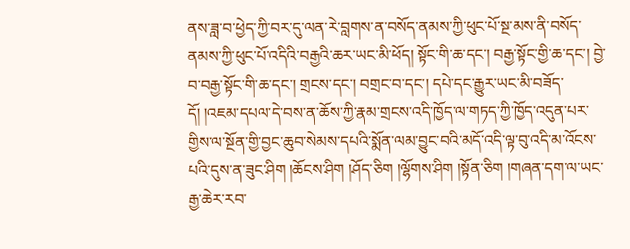ནས་ཟླ་བ་ཕྱེད་ཀྱི་བར་དུ་ལན་རེ་བླགས་ན་བསོད་ནམས་ཀྱི་ཕུང་པོ་སྔ་མས་ནི་བསོད་ནམས་ཀྱི་ཕུང་པོ་འདིའི་བརྒྱའི་ཆར་ཡང་མི་ཕོད། སྟོང་གི་ཆ་དང་། བརྒྱ་སྟོང་གྱི་ཆ་དང་། བྱེ་བ་བརྒྱ་སྟོང་གི་ཆ་དང་། གྲངས་དང་། བགྲང་བ་དང་། དཔེ་དང་རྒྱུར་ཡང་མི་བཟོད་དོ། །འཇམ་དཔལ་དེ་བས་ན་ཆོས་ཀྱི་རྣམ་གྲངས་འདི་ཁྱོད་ལ་གཏད་ཀྱི་ཁྱོད་འདུན་པར་གྱིས་ལ་སྔོན་གྱི་བྱང་ཆུབ་སེམས་དཔའི་སྨོན་ལམ་བྱུང་བའི་མདོ་འདི་ལྟ་བུ་འདི་མ་འོངས་པའི་དུས་ན་ཟུང་ཤིག །ཆོངས་ཤིག །ཤོད་ཅིག །ལྷོགས་ཤིག །སྟོན་ཅིག །གཞན་དག་ལ་ཡང་རྒྱ་ཆེར་རབ་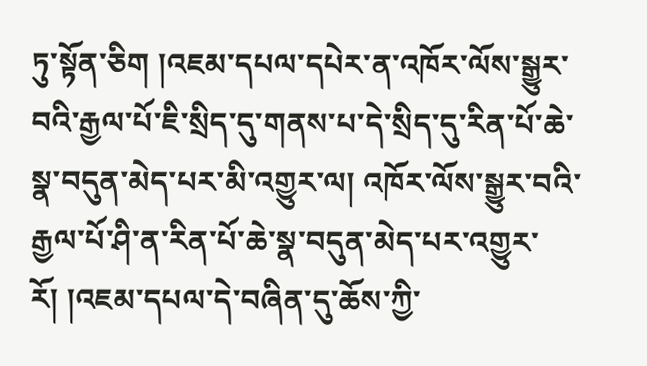ཏུ་སྟོན་ཅིག །འཇམ་དཔལ་དཔེར་ན་འཁོར་ལོས་སྒྱུར་བའི་རྒྱལ་པོ་ཇི་སྲིད་དུ་གནས་པ་དེ་སྲིད་དུ་རིན་པོ་ཆེ་སྣ་བདུན་མེད་པར་མི་འགྱུར་ལ། འཁོར་ལོས་སྒྱུར་བའི་རྒྱལ་པོ་ཤི་ན་རིན་པོ་ཆེ་སྣ་བདུན་མེད་པར་འགྱུར་རོ། །འཇམ་དཔལ་དེ་བཞིན་དུ་ཆོས་ཀྱི་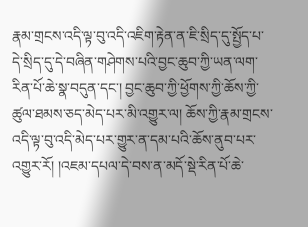རྣམ་གྲངས་འདི་ལྟ་བུ་འདི་འཇིག་རྟེན་ན་ཇི་སྲིད་དུ་སྤྱོད་པ་དེ་སྲིད་དུ་དེ་བཞིན་གཤེགས་པའི་བྱང་ཆུབ་ཀྱི་ཡན་ལག་རིན་པོ་ཆེ་སྣ་བདུན་དང་། བྱང་ཆུབ་ཀྱི་ཕྱོགས་ཀྱི་ཆོས་ཀྱི་ཚུལ་ཐམས་ཅད་མེད་པར་མི་འགྱུར་ལ། ཆོས་ཀྱི་རྣམ་གྲངས་འདི་ལྟ་བུ་འདི་མེད་པར་གྱུར་ན་དམ་པའི་ཆོས་ནུབ་པར་འགྱུར་རོ། །འཇམ་དཔལ་དེ་བས་ན་མདོ་སྡེ་རིན་པོ་ཆེ་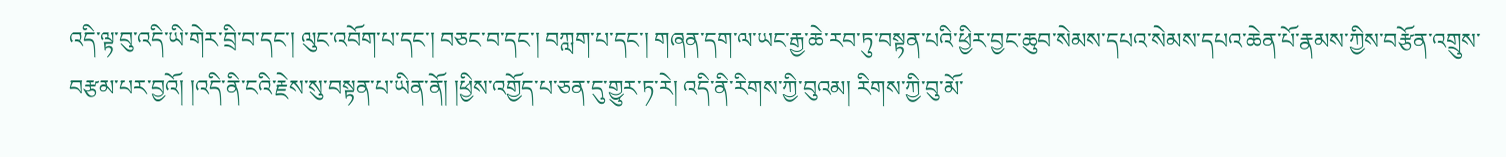འདི་ལྟ་བུ་འདི་ཡི་གེར་བྲི་བ་དང་། ལུང་འབོག་པ་དང་། བཅང་བ་དང་། བཀླག་པ་དང་། གཞན་དག་ལ་ཡང་རྒྱ་ཆེ་རབ་ཏུ་བསྟན་པའི་ཕྱིར་བྱང་ཆུབ་སེམས་དཔའ་སེམས་དཔའ་ཆེན་པོ་རྣམས་ཀྱིས་བརྩོན་འགྲུས་བརྩམ་པར་བྱའོ། །འདི་ནི་ངའི་རྗེས་སུ་བསྟན་པ་ཡིན་ནོ། །ཕྱིས་འགྱོད་པ་ཅན་དུ་གྱུར་ཏ་རེ། འདི་ནི་རིགས་ཀྱི་བུའམ། རིགས་ཀྱི་བུ་མོ་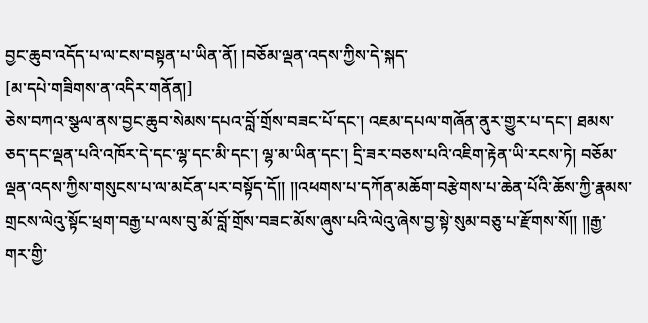བྱང་ཆུབ་འདོད་པ་ལ་ངས་བསྟན་པ་ཡིན་ནོ། །བཅོམ་ལྡན་འདས་ཀྱིས་དེ་སྐད་
[མ་དཔེ་གཟིགས་ན་འདིར་གནོན།]
ཅེས་བཀའ་སྩལ་ནས་བྱང་ཆུབ་སེམས་དཔའ་བློ་གྲོས་བཟང་པོ་དང་། འཇམ་དཔལ་གཞོན་ནུར་གྱུར་པ་དང་། ཐམས་ཅད་དང་ལྡན་པའི་འཁོར་དེ་དང་ལྷ་དང་མི་དང་། ལྷ་མ་ཡིན་དང་། དྲི་ཟར་བཅས་པའི་འཇིག་རྟེན་ཡི་རངས་ཏེ། བཅོམ་ལྡན་འདས་ཀྱིས་གསུངས་པ་ལ་མངོན་པར་བསྟོད་དོ།། །།འཕགས་པ་དཀོན་མཆོག་བརྩེགས་པ་ཆེན་པོའི་ཆོས་ཀྱི་རྣམས་གྲངས་ལེའུ་སྟོང་ཕྲག་བརྒྱ་པ་ལས་བུ་མོ་བློ་གྲོས་བཟང་མོས་ཞུས་པའི་ལེའུ་ཞེས་བྱ་སྟེ་སུམ་བཅུ་པ་རྫོགས་སོ།། །།རྒྱ་གར་གྱི་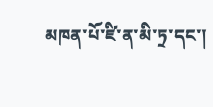མཁན་པོ་ཛི་ན་མི་ཏྲ་དང་།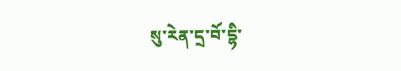སུ་རེན་དྲ་བོ་དྷི་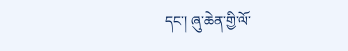དང་། ཞུ་ཆེན་གྱི་ལོ་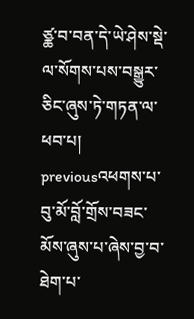ཙྪ་བ་བན་དེ་ཡེ་ཤེས་སྡེ་ལ་སོགས་པས་བསྒྱུར་ཅིང་ཞུས་ཏེ་གཏན་ལ་ཕབ་པ།
previousའཕགས་པ་བུ་མོ་བློ་གྲོས་བཟང་མོས་ཞུས་པ་ཞེས་བྱ་བ་ཐེག་པ་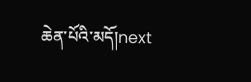ཆེན་པོའི་མདོ།next